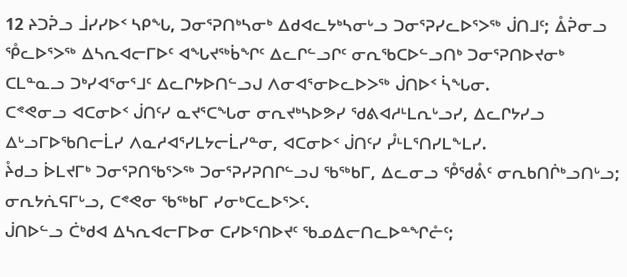12 ᔨᑐᕉᓗ ᒨᓯᓯᐅᑉ ᓴᑭᖓ, ᑐᓂᕐᕈᑎᒃᓴᓂᒃ ᐃᑯᐊᓚᔭᒃᓴᓂᒡᓗ ᑐᓂᕐᕈᓯᓚᐅᕐᐳᖅ ᒎᑎᒧᑦ; ᐂᕉᓂᓗ ᕾᓚᐅᕐᐳᖅ ᐃᓴᕆᐊᓕᒥᐅᑦ ᐊᖓᔪᖅᑳᖏᑦ ᐃᓚᒋᓪᓗᒋᑦ ᓂᕆᖃᑕᐅᓪᓗᑎᒃ ᑐᓂᕐᕈᑎᐅᔪᓂᒃ ᑕᒪᓐᓇᓗ ᑐᒃᓯᐊᕐᓂᕐᒧᑦ ᐃᓚᒋᔭᐅᑎᓪᓗᒍ ᐱᓂᐊᕐᓂᐅᓚᐅᐳᖅ ᒎᑎᐅᑉ ᓵᖓᓂ.
ᑕᕝᕙᓂᓗ ᐊᑕᓂᐅᑉ ᒎᑎᑦᓯ ᓇᔪᕐᑕᖓᓂ ᓂᕆᔪᒃᓴᐅᕗᓯ ᖁᕕᐊᓱᒻᒪᕆᒡᓗᓯ, ᐃᓚᒋᔭᓯᓗ ᐃᒡᓗᒥᐅᖃᑎᓕᒫᓯ ᐱᓇᓱᐊᕐᓯᒪᔭᓕᒫᓯᓐᓂ, ᐊᑕᓂᐅᑉ ᒎᑎᑦᓯ ᓮᒻᒪᕐᑎᓯᒪᖕᒪᓯ.
ᔧᑯᓗ ᐆᒪᔪᒥᒃ ᑐᓂᕐᕈᑎᖃᕐᐳᖅ ᑐᓂᕐᕈᓯᕈᑎᒋᓪᓗᒍ ᖃᖅᑲᒥ, ᐃᓚᓂᓗ ᕾᖁᕔᑦ ᓂᕆᑲᑎᒌᒃᓗᑎᒡᓗ; ᓂᕆᔭᕇᕋᒥᒡᓗ, ᑕᕝᕙᓂ ᖃᖅᑲᒥ ᓯᓂᒃᑕᓚᐅᕐᐳᑦ.
ᒎᑎᐅᓪᓗ ᑖᒃᑯᐊ ᐃᓴᕆᐊᓕᒥᐅᓂ ᑕᓯᐅᕐᑎᐅᔪᑦ ᖃᓄᐃᓕᑎᓚᐅᓐᖏᓔᑦ;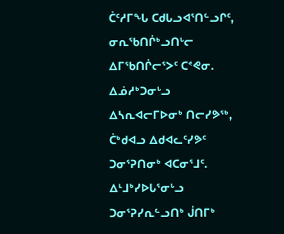ᑖᑦᓱᒥᖓ ᑕᑯᒐᓗᐊᕐᑎᓪᓗᒋᑦ, ᓂᕆᖃᑎᒌᒃᓗᑎᒡᓕ ᐃᒥᖃᑎᒌᓕᕐᐳᑦ ᑕᕝᕙᓂ.
ᐃᓅᓱᒃᑐᓂᒡᓗ ᐃᓴᕆᐊᓕᒥᐅᓂᒃ ᑎᓕᓯᕗᖅ, ᑖᒃᑯᐊᓗ ᐃᑯᐊᓚᑦᓯᕗᑦ ᑐᓂᕐᕈᑎᓂᒃ ᐊᑕᓂᕐᒧᑦ. ᐃᒻᒧᒃᓯᐅᒐᕐᓂᒡᓗ ᑐᓂᕐᕈᓯᕆᓪᓗᑎᒃ ᒎᑎᒥᒃ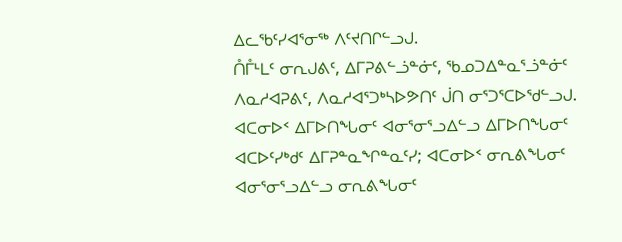ᐃᓚᖃᑦᓯᐊᕐᓂᖅ ᐱᑦᔪᑎᒋᓪᓗᒍ.
ᑍᒤᒻᒪᑦ ᓂᕆᒍᕕᑦ, ᐃᒥᕈᕕᓪᓘᓐᓃᑦ, ᖃᓄᑐᐃᓐᓇᕐᓘᓐᓃᑦ ᐱᓇᓱᐊᕈᕕᑦ, ᐱᓇᓱᐊᕐᑐᒃᓴᐅᕗᑎᑦ ᒎᑎ ᓂᕐᑐᕐᑕᐅᖁᓪᓗᒍ.
ᐊᑕᓂᐅᑉ ᐃᒥᐅᑎᖓᓂᑦ ᐊᓂᕐᓂᕐᓗᐃᓪᓗ ᐃᒥᐅᑎᖓᓂᑦ ᐊᑕᐅᑦᓯᒃᑯᑦ ᐃᒥᕈᓐᓇᖏᓐᓇᑦᓯ; ᐊᑕᓂᐅᑉ ᓂᕆᕕᖓᓂᑦ ᐊᓂᕐᓂᕐᓗᐃᓪᓗ ᓂᕆᕕᖓᓂᑦ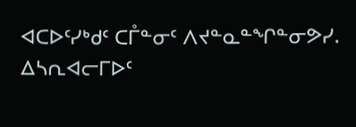ᐊᑕᐅᑦᓯᒃᑯᑦ ᑕᒤᓐᓂᑦ ᐱᔪᓐᓇᓐᖏᓐᓂᕗᓯ.
ᐃᓴᕆᐊᓕᒥᐅᑦ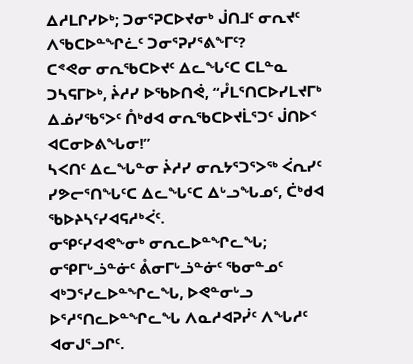ᐃᓱᒪᒋᓯᐅᒃ; ᑐᓂᕐᕈᑕᐅᔪᓂᒃ ᒎᑎᒧᑦ ᓂᕆᔪᑦ ᐱᖃᑕᐅᓐᖏᓛᑦ ᑐᓂᕐᕈᓯᕐᕕᖕᒥᑦ?
ᑕᕝᕙᓂ ᓂᕆᖃᑕᐅᔪᑦ ᐃᓚᖓᑦᑕ ᑕᒪᓐᓇ ᑐᓴᕋᒥᐅᒃ, ᔩᓱᓯ ᐅᖃᐅᑎᕚ, “ᓮᒪᕐᑎᑕᐅᓯᒪᔪᒥᒃ ᐃᓅᓯᖃᕐᐳᑦ ᑍᒃᑯᐊ ᓂᕆᖃᑕᐅᔪᒫᕐᑐᑦ ᒎᑎᐅᑉ ᐊᑕᓂᐅᕕᖓᓂ!”
ᓴᐸᑎᑦ ᐃᓚᖓᓐᓂ ᔩᓱᓯ ᓂᕆᔭᕐᑐᕐᐳᖅ ᐹᕆᓯᑦ ᓯᕗᓕᕐᑎᖓᑦᑕ ᐃᓚᖓᑦᑕ ᐃᒡᓗᖓᓄᑦ, ᑖᒃᑯᐊ ᖃᐅᔨᓴᑦᓯᐊᕋᓱᒃᐹᑦ.
ᓂᕿᑦᓯᐊᕙᖕᓂᒃ ᓂᕆᓚᐅᓐᖏᓚᖓ; ᓂᕿᒥᒡᓘᓐᓃᑦ ᕔᓂᒥᒡᓘᓐᓃᑦ ᖃᓂᓐᓄᑦ ᐊᒃᑐᕐᓯᓚᐅᓐᖏᓚᖓ, ᐅᕙᓐᓂᒡᓗ ᐅᕐᓱᕐᑎᓚᐅᓐᖏᓚᖓ ᐱᓇᓱᐊᕈᓰᑦ ᐱᖓᓱᑦ ᐊᓂᒍᕐᓗᒋᑦ.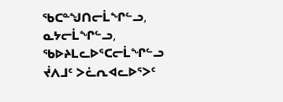ᖃᑕᓐᖑᑎᓕᒫᖏᓪᓗ, ᓇᔭᓕᒫᖏᓪᓗ, ᖃᐅᔨᒪᓚᐅᕐᑕᓕᒫᖏᓪᓗ ᔫᐱᒧᑦ ᐳᓛᕆᐊᓚᐅᕐᐳᑦ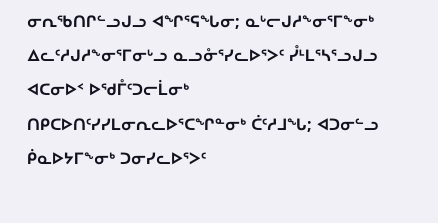ᓂᕆᖃᑎᒋᓪᓗᒍᓗ ᐊᖏᕐᕋᖓᓂ; ᓇᒡᓕᒍᓱᖕᓂᕐᒥᖕᓂᒃ ᐃᓚᑦᓱᒍᓱᖕᓂᕐᒥᓂᒡᓗ ᓇᓗᓁᕐᓯᓚᐅᕐᐳᑦ ᓮᒻᒪᕐᓴᕐᓗᒍᓗ ᐊᑕᓂᐅᑉ ᐅᖁᒤᑦᑐᓕᒫᓂᒃ ᑎᑭᑕᐅᑎᑦᓯᓯᒪᓂᕆᓚᐅᕐᑕᖏᓐᓂᒃ ᑖᑦᓱᒧᖓ; ᐊᑐᓂᓪᓗ ᑮᓇᐅᔭᒥᖕᓂᒃ ᑐᓂᓯᓚᐅᕐᐳᑦ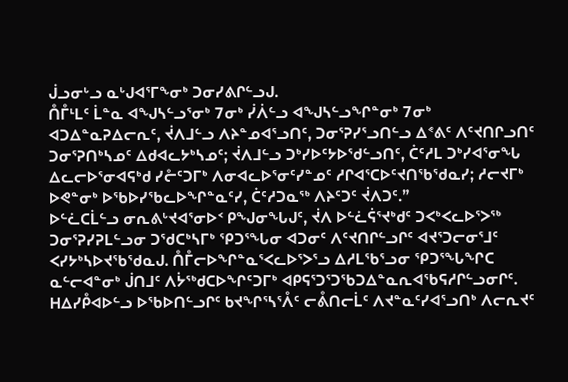ᒎᓗᓂᒡᓗ ᓇᒡᒍᐊᕐᒥᖕᓂᒃ ᑐᓂᓯᕕᒋᓪᓗᒍ.
ᑍᒤᒻᒪᑦ ᒫᓐᓇ ᐊᖑᓴᓪᓗᕐᓂᒃ 7ᓂᒃ ᓰᐲᓪᓗ ᐊᖑᓴᓪᓗᖏᓐᓂᒃ 7ᓂᒃ ᐊᑐᐃᓐᓇᕈᐃᓕᕆᑦ, ᔫᐱᒧᓪᓗ ᐱᔨᓐᓄᐊᕐᓗᑎᑦ, ᑐᓂᕐᕈᓯᕐᓗᑎᓪᓗ ᐃᕝᕕᑦ ᐱᑦᔪᑎᒋᓗᑎᑦ ᑐᓂᕐᕈᑎᒃᓴᓄᑦ ᐃᑯᐊᓚᔭᒃᓴᓄᑦ; ᔫᐱᒧᓪᓗ ᑐᒃᓯᐅᑦᔭᐅᖁᓪᓗᑎᑦ, ᑖᑦᓱᒪ ᑐᒃᓯᐊᕐᓂᖓ ᐃᓚᓕᐅᕐᓂᐊᕋᒃᑯ ᓯᓔᑦᑐᒥᒃ ᐱᓂᐊᓚᐅᕐᓂᑦᓯᓐᓄᑦ ᓱᒋᐊᕐᑕᐅᑦᔪᑎᖃᖁᓇᓯ; ᓱᓕᔪᒥᒃ ᐅᕙᓐᓂᒃ ᐅᖃᐅᓯᖃᓚᐅᖏᓐᓇᑦᓯ, ᑖᑦᓱᑐᓇᖅ ᐱᔨᑦᑐᑦ ᔫᐱᑐᑦ.”
ᐅᓪᓛᑕᒫᓪᓗ ᓂᕆᕕᒡᔪᐊᕐᓂᐅᑉ ᑭᖑᓂᖓᒍᑦ, ᔫᐱ ᐅᓪᓛᕌᕐᔪᒃᑯᑦ ᑐᐸᒃᐸᓚᐅᕐᐳᖅ ᑐᓂᕐᕈᓯᕈᒪᓪᓗᓂ ᑐᖁᑕᒃᓴᒥᒃ ᕿᑐᕐᖓᓂ ᐊᑐᓂᑦ ᐱᑦᔪᑎᒋᓪᓗᒋᑦ ᐊᔪᕐᑐᓕᓂᕐᒧᑦ ᐸᓯᔭᒃᓴᐅᔪᖃᖁᓇᒍ. ᑍᒤᓕᐅᖏᓐᓇᕐᐸᓚᐅᕐᐳᕐᓗ ᐃᓱᒪᖃᕐᓗᓂ ᕿᑐᕐᖓᖏᑕ ᓇᓪᓕᐊᓐᓂᒃ ᒎᑎᒧᑦ ᐱᔮᖅᑯᑕᐅᖏᑦᑐᒥᒃ ᐊᑭᕋᕐᑐᕐᑐᖃᑐᐃᓐᓇᕆᐊᖃᕋᓱᒋᓪᓗᓂᒋᑦ.
ᕼᐃᓯᑬᐊᐅᓪᓗ ᐅᖃᐅᑎᓪᓗᒋᑦ ᑲᔪᖏᕐᓴᕐᐰᑦ ᓕᕔᑎᓕᒫᑦ ᐱᔪᓐᓇᑦᓯᐊᕐᓗᑎᒃ ᐱᓕᕆᔪᑦ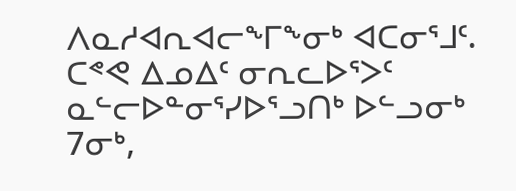ᐱᓇᓱᐊᕆᐊᓕᖕᒥᖕᓂᒃ ᐊᑕᓂᕐᒧᑦ. ᑕᕝᕙ ᐃᓄᐃᑦ ᓂᕆᓚᐅᕐᐳᑦ ᓇᓪᓕᐅᓐᓂᕐᓯᐅᕐᓗᑎᒃ ᐅᓪᓗᓂᒃ 7ᓂᒃ,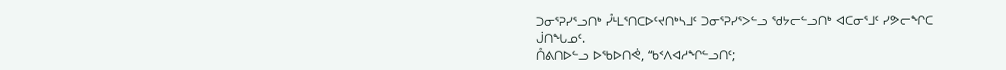ᑐᓂᕐᕈᓯᕐᓗᑎᒃ ᓮᒻᒪᕐᑎᑕᐅᑦᔪᑎᒃᓴᒧᑦ ᑐᓂᕐᕈᓯᕐᐳᓪᓗ ᖁᔭᓕᓪᓗᑎᒃ ᐊᑕᓂᕐᒧᑦ ᓯᕗᓕᖏᑕ ᒎᑎᖓᓄᑦ.
ᑍᕕᑎᐅᓪᓗ ᐅᖃᐅᑎᕚ, “ᑲᑉᐱᐊᓱᖏᓪᓗᑎᑦ;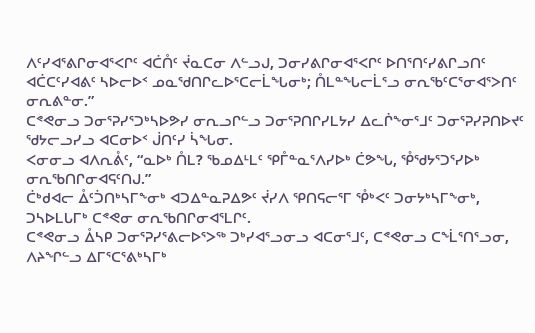ᐱᑦᓯᐊᕐᕕᒋᓂᐊᕐᐸᒋᑦ ᐊᑖᑍᑦ ᔫᓇᑕᓂ ᐱᓪᓗᒍ, ᑐᓂᓯᕕᒋᓂᐊᕐᐸᒋᑦ ᐅᑎᕐᑎᑦᓯᕕᒋᓗᑎᑦ ᐊᑖᑕᑦᓯᐊᕕᑦ ᓴᐅᓕᐅᑉ ᓄᓇᖁᑎᒋᓚᐅᕐᑕᓕᒫᖓᓂᒃ; ᑍᒪᓐᖓᓕᒫᕐᓗ ᓂᕆᖃᑦᑕᕐᓂᐊᕐᐳᑎᑦ ᓂᕆᕕᓐᓂ.”
ᑕᕝᕙᓂᓗ ᑐᓂᕐᕈᓯᕐᑐᒃᓴᐅᕗᓯ ᓂᕆᓗᒋᓪᓗ ᑐᓂᕐᕈᑎᒋᓯᒪᔭᓯ ᐃᓚᒌᖕᓂᕐᒧᑦ ᑐᓂᕐᕈᓯᕈᑎᐅᔪᑦ ᖁᔭᓕᓗᓯᓗ ᐊᑕᓂᐅᑉ ᒎᑎᑦᓯ ᓵᖓᓂ.
ᐸᓂᓂᓗ ᐊᐱᕆᕔᑦ, “ᓇᐅᒃ ᑍᒪ? ᖃᓄᐃᒻᒪᑦ ᕿᒤᓐᓇᕐᐱᓯᐅᒃ ᑖᕗᖓ, ᕾᖁᔭᕐᑐᕐᓯᐅᒃ ᓂᕆᖃᑎᒋᓂᐊᕋᑦᑎᒍ.”
ᑖᒃᑯᐊᓕ ᐂᑦᑑᑎᒃᓴᒥᖕᓂᒃ ᐊᑐᐃᓐᓇᕈᐃᕗᑦ ᔫᓯᐱ ᕿᑎᕋᓕᕐᒥ ᕾᒃᐸᑦ ᑐᓂᔭᒃᓴᒥᖕᓂᒃ, ᑐᓴᐅᒪᒐᒥᒃ ᑕᕝᕙᓂ ᓂᕆᖃᑎᒋᓂᐊᕐᒪᒋᑦ.
ᑕᕝᕙᓂᓗ ᐂᓴᑭ ᑐᓂᕐᕈᓯᕐᕕᓕᐅᕐᐳᖅ ᑐᒃᓯᐊᕐᓗᓂᓗ ᐊᑕᓂᕐᒧᑦ, ᑕᕝᕙᓂᓗ ᑕᖕᒫᕐᑎᕐᓗᓂ, ᐱᔨᖏᓪᓗ ᐃᒥᕐᑕᕐᕕᒃᓴᒥᒃ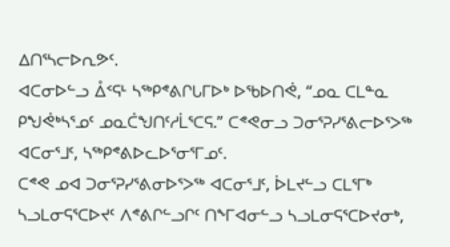ᐃᑎᕐᓴᓕᐅᕆᕗᑦ.
ᐊᑕᓂᐅᓪᓗ ᐂᑉᕋᒻ ᓴᖅᑭᕝᕕᒋᒐᒥᐅᒃ ᐅᖃᐅᑎᕚ, “ᓄᓇ ᑕᒪᓐᓇ ᑭᖑᕚᒃᓴᕐᓄᑦ ᓄᓇᑖᖑᑎᑦᓱᒫᕐᑕᕋ.” ᑕᕝᕙᓂᓗ ᑐᓂᕐᕈᓯᕐᕕᓕᐅᕐᐳᖅ ᐊᑕᓂᕐᒧᑦ, ᓴᖅᑭᕝᕕᐅᓚᐅᕐᓂᕐᒥᓄᑦ.
ᑕᕝᕙ ᓄᐊ ᑐᓂᕐᕈᓯᕐᕕᓂᐅᕐᐳᖅ ᐊᑕᓂᕐᒧᑦ, ᐆᒪᔪᓪᓗ ᑕᒪᕐᒥᒃ ᓴᓗᒪᓂᕋᕐᑕᐅᔪᑦ ᐱᕝᕕᒋᓪᓗᒋᑦ ᑎᖕᒥᐊᓂᓪᓗ ᓴᓗᒪᓂᕋᕐᑕᐅᔪᓂᒃ,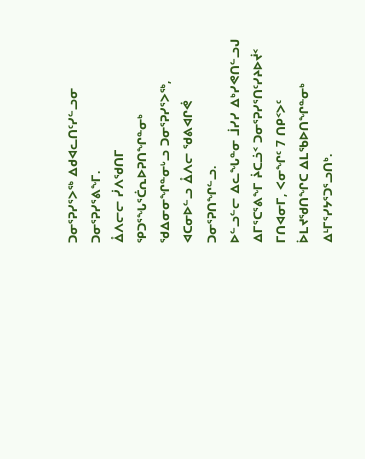ᑐᓂᕐᕈᓯᕐᐳᖅ ᐃᑯᐊᓚᑎᑦᓯᓪᓗᓂ ᑐᓂᕐᕈᓯᕐᕕᖕᒥ.
ᐂᐱᓕᓕ ᓰᐱᖁᑎᒥ ᕿᑐᕐᖓᕐᑖᕆᐅᕈᑎᖏᓐᓂᒃ ᖁᐃᓂᓂᖏᓐᓂᒡᓗ ᑐᓂᕐᕈᓯᕐᐳᖅ, ᐊᑕᓂᐅᓪᓗ ᐂᐱᓕ ᖁᕕᐊᒋᕚ ᑐᓂᕐᕈᑎᖏᓪᓗ.
ᐅᓪᓗᓪᓕ ᐃᓚᖓᓐᓂ ᒨᓯᓯ ᐃᒃᓯᕙᑎᓪᓗᒍ ᐃᒥᕐᑕᕐᕕᖕᒥ ᔩᑕᓘᑉ ᑐᓂᕐᕈᓯᕐᑎᑦᓯᔨᐅᔫᑉ ᒥᑎᐊᓂᒥ, ᐸᓂᖏᑦ 7 ᑎᑭᑉᐳᑦ ᐆᒪᔪᖁᑎᖏᑕ ᐃᒪᖃᐅᑎᖏᓐᓂᒃ ᐃᒻᒥᕐᓯᔭᕐᑐᕐᓗᑎᒃ.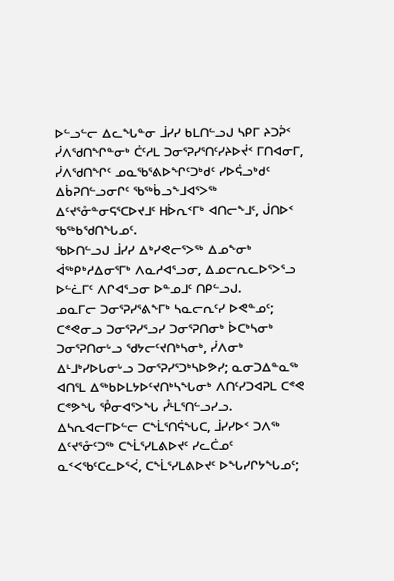ᐅᓪᓗᓪᓕ ᐃᓚᖓᓐᓂ ᒨᓯᓯ ᑲᒪᑎᓪᓗᒍ ᓴᑭᒥ ᔨᑐᕉᑉ ᓰᐱᖁᑎᖏᓐᓂᒃ ᑖᑦᓱᒪ ᑐᓂᕐᕈᓯᕐᑎᑦᓯᔨᐅᔫᑉ ᒥᑎᐊᓂᒥ, ᓰᐱᖁᑎᖏᑦ ᓄᓇᖃᕐᕕᐅᖏᑦᑐᒃᑯᑦ ᓯᐅᕌᓗᒃᑯᑦ ᐃᑳᕈᑎᓪᓗᓂᒋᑦ ᖃᖅᑳᓗᖕᒧᐊᕐᐳᖅ ᐃᑦᔪᕐᓁᓐᓂᕋᕐᑕᐅᔪᒧᑦ ᕼᐆᕆᑉᒥᒃ ᐊᑎᓕᖕᒧᑦ, ᒎᑎᐅᑉ ᖃᖅᑲᖁᑎᖓᓄᑦ.
ᖃᐅᑎᓪᓗᒍ ᒨᓯᓯ ᐃᒃᓯᕙᓕᕐᐳᖅ ᐃᓄᖕᓂᒃ ᐋᖅᑭᒃᓱᐃᓂᕐᒥᒃ ᐱᓇᓱᐊᕐᓗᓂ, ᐃᓄᓕᕆᓚᐅᕐᐳᕐᓗ ᐅᓪᓛᒥᑦ ᐱᒋᐊᕐᓗᓂ ᐅᓐᓄᒧᑦ ᑎᑭᓪᓗᒍ.
ᓄᓇᒥᓕ ᑐᓂᕐᕈᓯᕐᕕᖕᒥᒃ ᓴᓇᓕᕆᑦᓯ ᐅᕙᓐᓄᑦ; ᑕᕝᕙᓂᓗ ᑐᓂᕐᕈᓯᕐᓗᓯ ᑐᓂᕐᕈᑎᓂᒃ ᐆᑕᒃᓴᓂᒃ ᑐᓂᕐᕈᑎᓂᒡᓗ ᖁᔭᓕᑦᔪᑎᒃᓴᓂᒃ, ᓰᐱᓂᒃ ᐃᒻᒧᒃᓯᐅᒐᓂᒡᓗ ᑐᓂᕐᕈᓯᕐᑐᒃᓴᐅᕗᓯ; ᓇᓂᑐᐃᓐᓇᖅ ᐊᑎᕐᒪ ᐃᖅᑲᐅᒪᔭᐅᑦᔪᑎᒃᓴᖓᓂᒃ ᐱᑎᑦᓯᑐᐊᕈᒪ ᑕᕝᕙ ᑕᕝᕗᖓ ᕾᓂᐊᕐᐳᖓ ᓮᒻᒪᕐᑎᓪᓗᓯᓗ.
ᐃᓴᕆᐊᓕᒥᐅᓪᓕ ᑕᖕᒫᕐᑎᕌᖓᑕ, ᒨᓯᓯᐅᑉ ᑐᐱᖅ ᐃᑦᔪᕐᓁᑦᑐᖅ ᑕᖕᒫᕐᓯᒪᕕᐅᔪᑦ ᓯᓚᑖᓄᑦ ᓇᑉᐸᖃᑦᑕᓚᐅᕐᐹ, ᑕᖕᒫᕐᓯᒪᕕᐅᔪᑦ ᐅᖓᓯᒋᔭᖓᓄᑦ;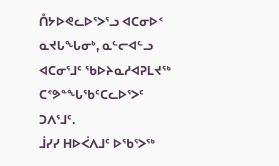ᑍᔭᐅᕙᓚᐅᕐᐳᕐᓗ ᐊᑕᓂᐅᑉ ᓇᔪᒐᖓᓂᒃ, ᓇᓪᓕᐊᓪᓗ ᐊᑕᓂᕐᒧᑦ ᖃᐅᔨᓇᓱᐊᕈᒪᔪᖅ ᑕᕝᕗᓐᖓᖃᑦᑕᓚᐅᕐᐳᑦ ᑐᐱᕐᒧᑦ.
ᒨᓯᓯ ᕼᐅᐹᐱᒧᑦ ᐅᖃᕐᐳᖅ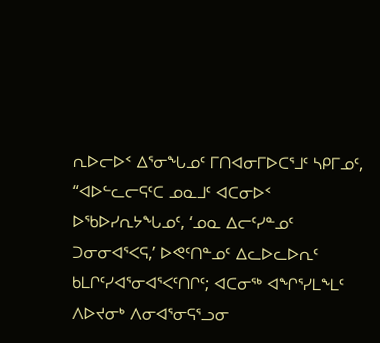ᕆᐅᓕᐅᑉ ᐃᕐᓂᖓᓄᑦ ᒥᑎᐊᓂᒥᐅᑕᕐᒧᑦ ᓴᑭᒥᓄᑦ, “ᐊᐅᓪᓚᓕᕋᑦᑕ ᓄᓇᒧᑦ ᐊᑕᓂᐅᑉ ᐅᖃᐅᓯᕆᔭᖓᓄᑦ, ‘ᓄᓇ ᐃᓕᑦᓯᓐᓄᑦ ᑐᓂᓂᐊᕐᐸᕋ,’ ᐅᕙᑦᑎᓐᓄᑦ ᐃᓚᐅᓚᐅᕆᑦ ᑲᒪᒋᑦᓯᐊᕐᓂᐊᕐᐸᑦᑎᒋᑦ; ᐊᑕᓂᖅ ᐊᖏᕐᓯᒪᖕᒪᑦ ᐱᐅᔪᓂᒃ ᐱᓂᐊᕐᓂᕋᕐᓗᓂ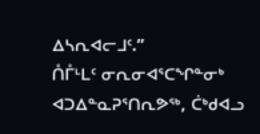ᐃᓴᕆᐊᓕᒧᑦ.”
ᑍᒤᒻᒪᑦ ᓂᕆᓂᐊᕐᑕᖏᓐᓂᒃ ᐊᑐᐃᓐᓇᕈᕐᑎᕆᕗᖅ, ᑖᒃᑯᐊᓗ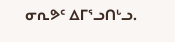ᓂᕆᕗᑦ ᐃᒥᕐᓗᑎᒡᓗ.